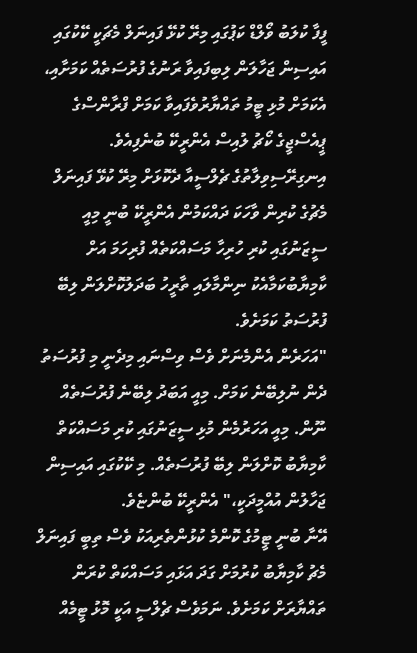ފީފާ ކުލަބު ވޯލްޑް ކަޕުގައި މިރޭ ކުޅޭ ފައިނަލް މެޗަކީ ކޭކުގައި އައިސިން ޖަހާލަން ލިބިފައިވާ ރަނުގެ ފުރުސަތެއް ކަމަށާއި، އެކަމަށް މުޅި ޓީމު ތައްޔާރުވެފައިވާ ކަމަށް ފްރާންސްގެ ޕީއެސްޖީގެ ކޯޗު ލުއިސް އެންރީކޭ ބުނެފިއެވެ.
އިނގިރޭސިވިލާތުގެ ޗެލްސީއާ ދެކޮޅަށް މިރޭ ކުޅޭ ފައިނަލް މެޗުގެ ކުރިން ވާހަކަ ދައްކަމުން އެންރީކޭ ބުނީ މިއީ ސީޒަނުގައި ކުރި ހުރިހާ މަސައްކަތެއް ފުރިހަމަ އަށް ކާމިޔާބުކަމާއެކު ނިންމާލައި ތާރީހު ބަދަލުކޮށްލަން ލިބޭ ފުރުސަތު ކަމަށެވެ.
"އަހަރެން އެންމެނަށް ވެސް ވިސްނައި މިދެނީ މި ފުރުސަތު ދެން ނުލިބޭނެ ކަމަށް. މިއީ އަބަދު ލިބޭނެ ފުރުސަތެއް ނޫން. މިއީ އަހަރުމެން މުޅި ސީޒަނުގައި ކުރި މަސައްކަތް ކާމިޔާބު ކޮށްލަން ލިބޭ ފުރުސަތެއް. މި ކޭކުގައި އައިސިން ޖަހާލުން އުއްމީދަކީ،" އެންރީކޭ ބުންޏެވެ.
އޭނާ ބުނީ ޓީމުގެ ކޮންމެ ކުޅުންތެރިއަކު ވެސް ތިބީ ފައިނަލް މެޗު ކާމިޔާބު ކުރުމަށް ގަދަ އަޅައި މަސައްކަތް ކުރަން ތައްޔާރަށް ކަމަށެވެ. ނަމަވެސް ޗެލްސީ އަކީ މޮޅު ޓީމެއް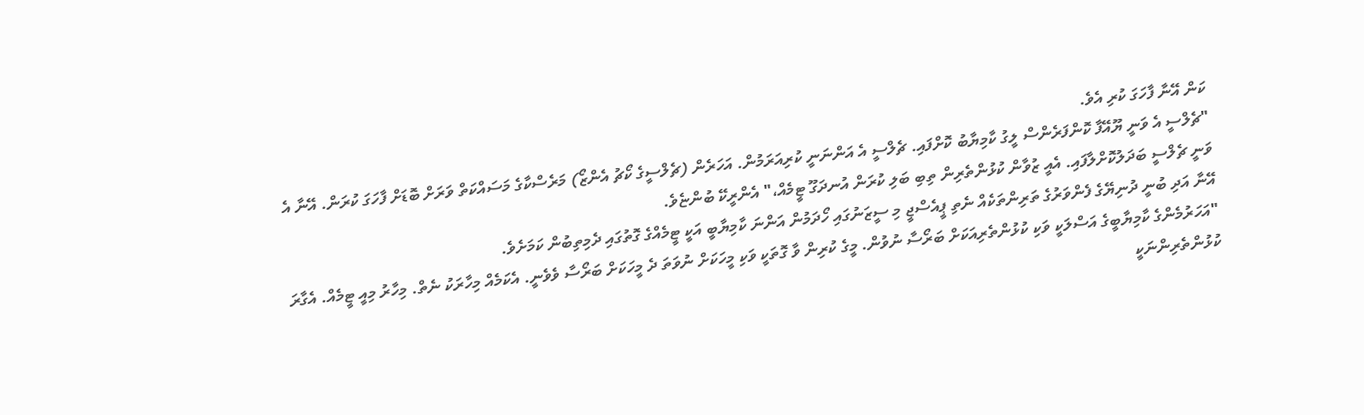ކަން އޭނާ ފާހަގަ ކުރި އެވެ.
"ޗެލްސީ އެ ވަނީ ޔޫއޭފާ ކޮންފަރެންސް ލީގު ކާމިޔާބު ކޮށްފައި. ޗެލްސީ އެ އަންނަނީ ކުރިއަރަމުން. އަހަރެން (ޗެލްސީގެ ކޯޗު އެންޒޯ) މަރެސްކާގެ މަސައްކަތް ވަރަށް ބޮޑަށް ފާހަގަ ކުރަން. އޭނާ އެ ވަނީ ޗެލްސީ ބަދަލުކޮށްލާފައި. އެއީ ޒުވާން ކުޅުންތެރިން ތިބި ބަލި ކުރަން އުނދަގޫ ޓީމެއް،" އެންރީކޭ ބުންޏެވެ.
އޭނާ އަދި ބުނީ ދުނިޔޭގެ ފެންވަރުގެ ތަރިންތަކެއް ނެތި ޕީއެސްޖީ މި ސީޒަނުގައި ހޯދަމުން އަންނަ ކާމިޔާބީ އަކީ ޓީމެއްގެ ގޮތުގައި ދެމިތިބުން ކަމަށެވެ.
"އަހަރުމެންގެ ކާމިޔާބީގެ އަސްލަކީ ވަކި ކުޅުންތެރިއަކަށް ބަރޯސާ ނުވުން. މީގެ ކުރިން ވާ ގޮތަކީ ވަކި މީހަކަށް ނުވަތަ ދެ މީހަކަށް ބަރޯސާ ވެވެނީ. އެކަމެއް މިހާރަކު ނެތް. މިހާރު މިއީ ޓީމެއް. އެގާރަ ކުޅުންތެރިންނަކީ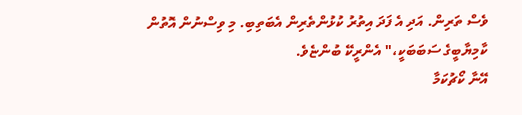ވެސް ތަރިން. އަދި އެ ފަދަ އިތުރު ކުޅުންތެރިން އެބަތިބި. މި ވިސްނުން އޮތުން ކާމިޔާބީގެ ސަބަބަކީ،" އެންރީކޭ ބުންޏެވެ.
އޭނާ ކޯޗުކަމާ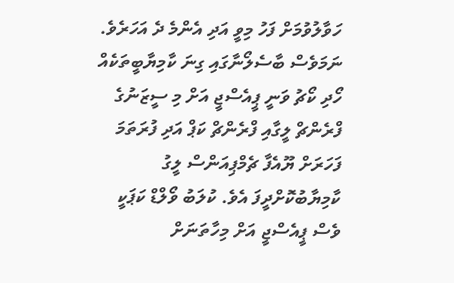ހަވާލުވުމަށް ފަހު މިވީ އަދި އެންމެ ދެ އަހަރެވެ. ނަމަވެސް ބާސެލޯނާގައި ގިނަ ކާމިޔާބީތަކެއް ހޯދި ކޯޗު ވަނީ ޕީއެސްޖީ އަށް މި ސީޒަނުގެ ފްރެންޗް ލީގާއި ފްރެންޗް ކަޕް އަދި ފުރަތަމަ ފަހަރަށް ޔޫއެފާ ޗެމްޕިއަންސް ލީގު ކާމިޔާބުކޮށްދީފަ އެވެ. ކުލަބު ވޯލްޑް ކަޕަކީ ވެސް ޕީއެސްޖީ އަށް މިހާތަނަށް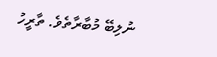ނުލިބޭ މުބާރާތެވެ. ތާރީހު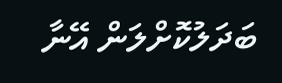ބަދަލުކޮށްލަން އޭނާ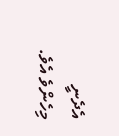އެދެނީ މިހެންވެ އެވެ.